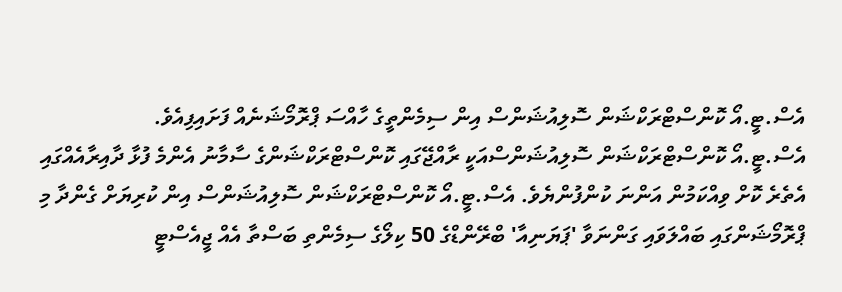އެސް.ޓީ.އޯ ކޮންސްޓްރަކްޝަން ސޮލިއުޝަންސް އިން ސިމެންތީގެ ހާއްސަ ޕްރޮމޯޝަނެއް ފަށައިފިއެވެ.
އެސް.ޓީ.އޯ ކޮންސްޓްރަކްޝަން ސޮލިއުޝަންސްއަކީ ރާއްޖޭގައި ކޮންސްޓްރަކްޝަންގެ ސާމާނު އެންމެ ފުޅާ ދާއިރާއެއްގައި އެތެރެ ކޮށް ވިއްކަމުން އަންނަ ކުންފުންޔެވެ. އެސް.ޓީ.އޯ ކޮންސްޓްރަކްޝަން ސޮލިއުޝަންސް އިން ކުރިޔަށް ގެންދާ މި ޕްރޮމޯޝަންގައި ބައްލަވައި ގަންނަވާ 'ޕަޔަނިއާ' ބްރޭންޑްގެ 50 ކިލޯގެ ސިމެންތި ބަސްތާ އެއް ޖީއެސްޓީ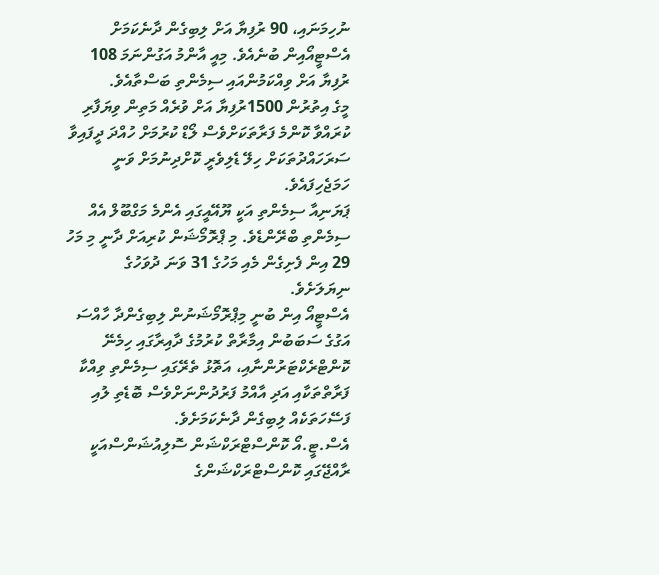ނުހިމަނައި، 90 ރުފިޔާ އަށް ލިބިގެން ދާނެކަމަށް އެސްޓީއޯއިން ބުނެއެވެ. މިއީ އާންމު އަގުންނަމަ 108 ރުފިޔާ އަށް ވިއްކަމުންއައި ސިމެންތި ބަސްތާއެވެ.
މީގެ އިތުރުން 1500ރުފިޔާ އަށް ވުރެއް މަތިން ވިޔަފާރި ކުރައްވާ ކޮންމެ ފަރާތަކަށްވެސް ލޯޑް ކުރުމަށް ހުއްދަ ދީފައިވާ ސަރަހައްދުތަކަށް ހިލޭ ޑެލިވެރީ ކޮށްދިނުމަށް ވަނީ ހަމަޖެހިފައެވެ.
ޕަޔަނިއާ ސިމެންތި އަކީ ޔޫއޭއީގައި އެންމެ މަގްބޫލް އެއް ސިމެންތި ބްރޭންޑެވެ. މި ޕްރޮމޯޝަން ކުރިއަށް ދާނީ މި މަހު 29 އިން ފެށިގެން މެއި މަހުގެ 31 ވަނަ ދުވަހުގެ ނިޔަލަށެވެ.
އެސްޓީއޯ އިން ބުނީ މިޕްރޮމޯޝަނުން ލިބިގެންދާ ހާއްސަ އަގުގެ ސަބަބުން އިމާރާތް ކުރުމުގެ ދާއިރާގައި ހިމެނޭ ކޮންޓްރެކްޓަރުންނާއި، އަތޮޅު ތެރޭގައި ސިމެންތި ވިއްކާ ފަރާތްތަކާއި އަދި އާއްމު ފަރުދުންނަށްވެސް ބޮޑެތި ލުއި ފަސޭހަތަކެއް ލިބިގެން ދާނެކަމަށެވެ.
އެސް.ޓީ.އޯ ކޮންސްޓްރަކްޝަން ސޮލިއުޝަންސްއަކީ ރާއްޖޭގައި ކޮންސްޓްރަކްޝަންގެ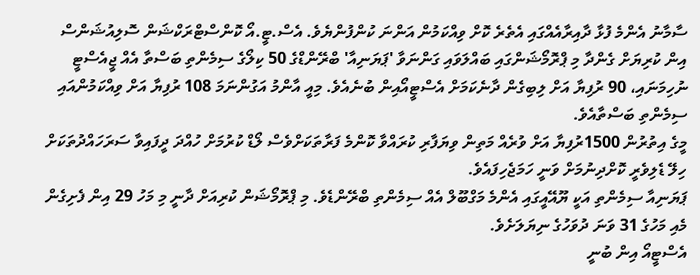ސާމާނު އެންމެ ފުޅާ ދާއިރާއެއްގައި އެތެރެ ކޮށް ވިއްކަމުން އަންނަ ކުންފުންޔެވެ. އެސް.ޓީ.އޯ ކޮންސްޓްރަކްޝަން ސޮލިއުޝަންސް އިން ކުރިޔަށް ގެންދާ މި ޕްރޮމޯޝަންގައި ބައްލަވައި ގަންނަވާ 'ޕަޔަނިއާ' ބްރޭންޑްގެ 50 ކިލޯގެ ސިމެންތި ބަސްތާ އެއް ޖީއެސްޓީ ނުހިމަނައި، 90 ރުފިޔާ އަށް ލިބިގެން ދާނެކަމަށް އެސްޓީއޯއިން ބުނެއެވެ. މިއީ އާންމު އަގުންނަމަ 108 ރުފިޔާ އަށް ވިއްކަމުންއައި ސިމެންތި ބަސްތާއެވެ.
މީގެ އިތުރުން 1500ރުފިޔާ އަށް ވުރެއް މަތިން ވިޔަފާރި ކުރައްވާ ކޮންމެ ފަރާތަކަށްވެސް ލޯޑް ކުރުމަށް ހުއްދަ ދީފައިވާ ސަރަހައްދުތަކަށް ހިލޭ ޑެލިވެރީ ކޮށްދިނުމަށް ވަނީ ހަމަޖެހިފައެވެ.
ޕަޔަނިއާ ސިމެންތި އަކީ ޔޫއޭއީގައި އެންމެ މަގްބޫލް އެއް ސިމެންތި ބްރޭންޑެވެ. މި ޕްރޮމޯޝަން ކުރިއަށް ދާނީ މި މަހު 29 އިން ފެށިގެން މެއި މަހުގެ 31 ވަނަ ދުވަހުގެ ނިޔަލަށެވެ.
އެސްޓީއޯ އިން ބުނީ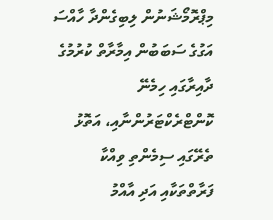މިޕްރޮމޯޝަނުން ލިބިގެންދާ ހާއްސަ އަގުގެ ސަބަބުން އިމާރާތް ކުރުމުގެ ދާއިރާގައި ހިމެނޭ ކޮންޓްރެކްޓަރުންނާއި، އަތޮޅު ތެރޭގައި ސިމެންތި ވިއްކާ ފަރާތްތަކާއި އަދި އާއްމު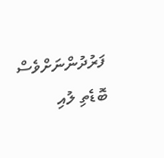ފަރުދުންނަށްވެސް ބޮޑެތި ލުއި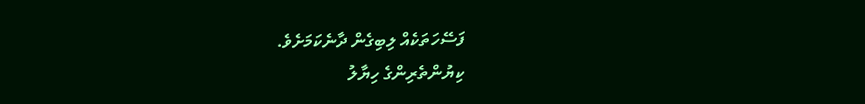ފަސޭހަތަކެއް ލިބިގެން ދާނެކަމަށެވެ.
ކިޔުންތެރިންގެ ހިޔާލު